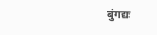बुंगद्यः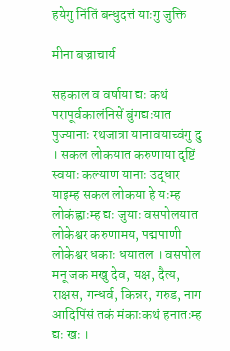हयेगु निंतिं बन्धुदत्तं याःगु जुक्ति

मीना बज्राचार्य

सहकाल व वर्षाया द्यः कथं परापूर्वकालंनिसें बुंगद्यःयात पुज्यानाः रथजात्रा यानावयाच्वंगु दु । सकल लोकयात करुणाया दृष्टिं स्वयाः कल्याण यानाः उद्धार याइम्ह सकल लोकया हे यःम्ह लोकंह्वाःम्ह द्यः जुयाः वसपोलयात लोकेश्वर करुणामय, पद्मपाणी लोकेश्वर धकाः धयातल । वसपोल मनू जक मखु देव, यक्ष, दैत्य, राक्षस, गन्धर्व, किन्नर, गरुड, नाग आदिपिंसं तकं मंकाःकथं हनातःम्ह द्यः खः ।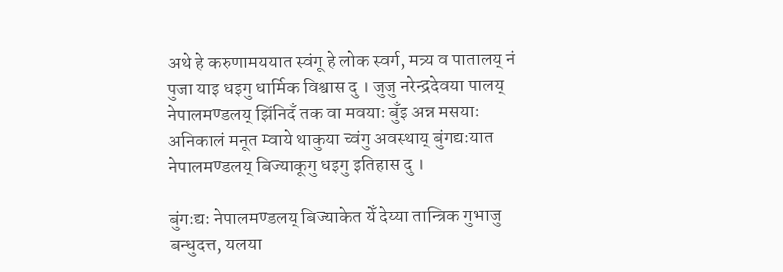अथे हे करुणामययात स्वंगू हे लोक स्वर्ग, मत्र्य व पातालय् नं पुजा याइ धइगु धार्मिक विश्वास दु । जुजु नरेन्द्रदेवया पालय् नेपालमण्डलय् झिंनिदँ तक वा मवयाः बुँइ अन्न मसयाः अनिकालं मनूत म्वाये थाकुया च्वंगु अवस्थाय् बुंगद्यःयात नेपालमण्डलय् बिज्याकूगु धइगु इतिहास दु ।

बुंगःद्यः नेपालमण्डलय् बिज्याकेत येँ देय्या तान्त्रिक गुभाजु बन्धुदत्त, यलया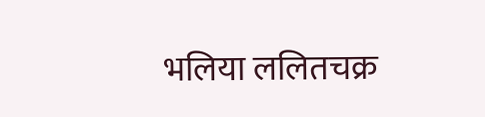भलिया ललितचक्र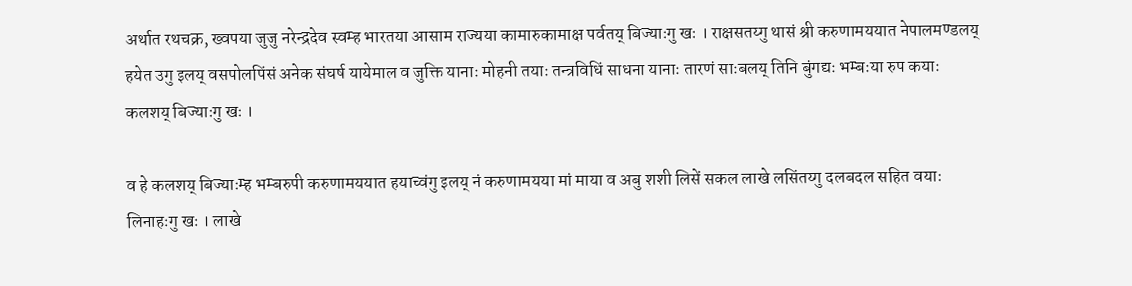अर्थात रथचक्र, ख्वपया जुजु नरेन्द्रदेव स्वम्ह भारतया आसाम राज्यया कामारुकामाक्ष पर्वतय् बिज्याःगु खः । राक्षसतय्गु थासं श्री करुणामययात नेपालमण्डलय् हयेत उगु इलय् वसपोलपिंसं अनेक संघर्ष यायेमाल व जुक्ति यानाः मोहनी तयाः तन्त्रविधिं साधना यानाः तारणं साःबलय् तिनि बुंगद्यः भम्बःया रुप कयाः कलशय् बिज्याःगु खः ।

व हे कलशय् बिज्याःम्ह भम्बरुपी करुणामययात हयाच्वंगु इलय् नं करुणामयया मां माया व अबु शशी लिसें सकल लाखे लसिंतय्गु दलबदल सहित वयाः लिनाहःगु खः । लाखे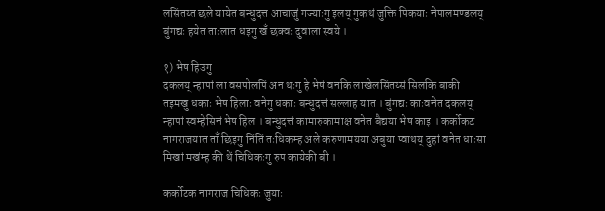लसिंतय्त छले यायेत बन्धुदत्त आचाजुं गज्याःगु इलय् गुकथं जुक्ति पिकयाः नेपालमण्डलय् बुंगद्यः हयेत ताःलात धइगु खँ छक्वः दुवाला स्वये ।

१) भेष हिउगु
दकलय् न्हापां ला वसपोलपिं अन थःगु हे भेषं वनकि लाखेलसिंतय्सं सिलकि बाकी तइमखु धकाः भेष हिलाः वनेगु धकाः बन्धुदत्तं सल्लाह यात । बुंगद्यः काःवनेत दकलय् न्हापां स्वम्हेसिनं भेष हिल । बन्धुदत्तं कामारुकामाक्ष वनेत बैद्यया भेष काइ । कर्कोकट नागराजयात ताँ छिइगु निंतिं तःधिकम्ह अले करुणामयया अबुया प्वाथय् दुहां वनेत धाःसा मिखां मखंम्ह की थें चिधिकःगु रुप कायेकी बी ।

कर्कोटक नागराज चिधिकः जुयाः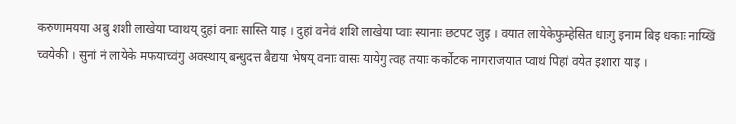करुणामयया अबु शशी लाखेया प्वाथय् दुहां वनाः सास्ति याइ । दुहां वनेवं शशि लाखेया प्वाः स्यानाः छटपट जुइ । वयात लायेकेफुम्हेसित धाःगु इनाम बिइ धकाः नाय्खिं च्वयेकी । सुनां नं लायेके मफयाच्वंगु अवस्थाय् बन्धुदत्त बैद्यया भेषय् वनाः वासः यायेगु त्वह तयाः कर्कोटक नागराजयात प्वाथं पिहां वयेत इशारा याइ ।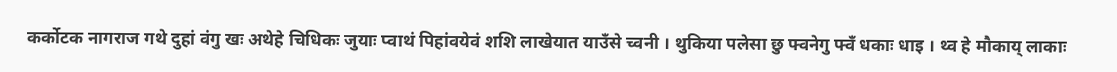कर्कोटक नागराज गथे दुहां वंगु खः अथेहे चिधिकः जुयाः प्वाथं पिहांवयेवं शशि लाखेयात याउँसे च्वनी । थुकिया पलेसा छु फ्वनेगु फ्वँ धकाः धाइ । थ्व हे मौकाय् लाकाः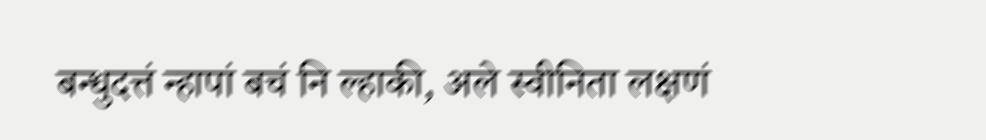बन्धुदत्तं न्हापां बचं नि ल्हाकी, अले स्वीनिता लक्षणं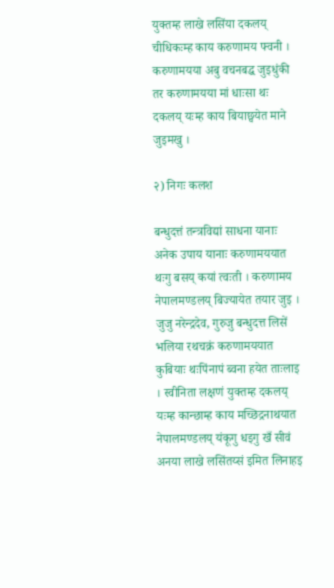युक्तम्ह लाखे लसिंया दकलय् चीधिकःम्ह काय करुणामय फ्वनी । करुणामयया अबु वचनबद्ध जुइधुंकी तर करुणामयया मां धाःसा थः दकलय् यःम्ह काय बियाछ्वयेत माने जुइमखु ।

२) निगः कलश

बन्धुदत्तं तन्त्रविद्यां साधना यानाः अनेक उपाय यानाः करुणामययात थःगु बसय् कयां त्वःती । करुणामय नेपालमण्डलय् बिज्यायेत तयार जुइ । जुजु नरेन्द्रदेव, गुरुजु बन्धुदत्त लिसें भलिया रथचक्रं करुणामययात कुबियाः थःपिंनापं ब्वना हयेत ताःलाइ । स्वीनिता लक्षणं युक्तम्ह दकलय् यःम्ह कान्छाम्ह काय मच्छिद्रनाथयात नेपालमण्डलय् यंकूगु धइगु खँ सीवं अनया लाखे लसिंतय्सं इमित लिनाहइ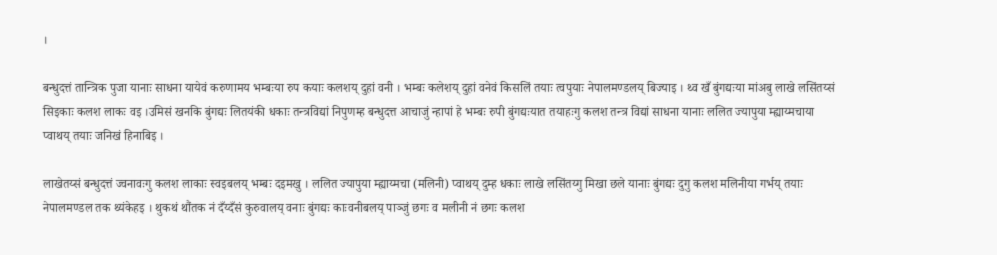।

बन्धुदत्तं तान्त्रिक पुजा यानाः साधना यायेवं करुणामय भम्बःया रुप कयाः कलशय् दुहां वनी । भम्बः कलेशय् दुहां वनेवं किसलिं तयाः त्वपुयाः नेपालमण्डलय् बिज्याइ । थ्व खँ बुंगद्यःया मांअबु लाखे लसिंतय्सं सिइकाः कलश लाकः वइ ।उमिसं खनकि बुंगद्यः लितयंकी धकाः तन्त्रविद्यां निपुणम्ह बन्धुदत्त आचाजुं न्हापां हे भम्बः रुपी बुंगद्यःयात तयाहःगु कलश तन्त्र विद्यां साधना यानाः ललित ज्यापुया म्ह्याय्मचाया प्वाथय् तयाः जनिखं हिनाबिइ ।

लाखेतय्सं बन्धुदत्तं ज्वनावःगु कलश लाकाः स्वइबलय् भम्बः दइमखु । ललित ज्यापुया म्ह्याय्मचा (मलिनी) प्वाथय् दुम्ह धकाः लाखे लसिंतय्गु मिखा छले यानाः बुंगद्यः दुगु कलश मलिनीया गर्भय् तयाः नेपालमण्डल तक थ्यंकेहइ । थुकथं थौंतक नं दँय्दँसं कुरुवालय् वनाः बुंगद्यः काःवनीबलय् पाञ्जुं छगः व मलीनी नं छगः कलश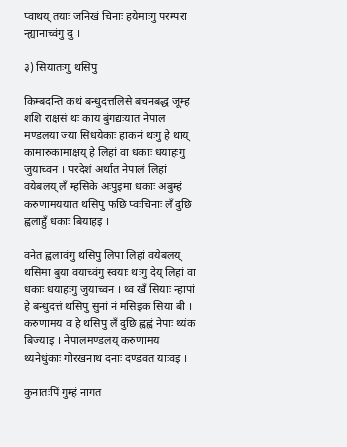प्वाथय् तयाः जनिखं चिनाः हयेमाःगु परम्परा न्ह्यानाच्वंगु दु ।

३) सियातःगु थसिपु

किम्बदन्ति कथं बन्धुदत्तलिसे बचनबद्ध जूम्ह शशि राक्षसं थः काय बुंगद्यःयात नेपाल मण्डलया ज्या सिधयेकाः हाकनं थःगु हे थाय् कामारुकामाक्षय् हे लिहां वा धकाः धयाहःगु जुयाच्वन । परदेशं अर्थात नेपालं लिहां वयेबलय् लँ म्हसिके अःपुइमा धकाः अबुम्हं करुणामययात थसिपु फछि प्वःचिनाः लँ दुछि ह्वलाहुँ धकाः बियाहइ ।

वनेत ह्वलावंगु थसिपु लिपा लिहां वयेबलय् थसिमा बुया वयाच्वंगु स्वयाः थःगु देय् लिहां वा धकाः धयाहःगु जुयाच्वन । थ्व खँ सियाः न्हापां हे बन्धुदत्तं थसिपु सुनां नं मसिइक सिया बी । करुणामय व हे थसिपु लँ दुछि ह्वह्वं नेपाः थ्यंक बिज्याइ । नेपालमण्डलय् करुणामय थ्यनेधुंकाः गोरखनाथ दनाः दण्डवत याःवइ ।

कुनातःपिं गुम्हं नागत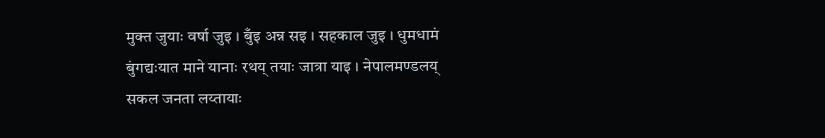मुक्त जुयाः वर्षा जुइ । बुँइ अन्न सइ । सहकाल जुइ । धुमधामं बुंगद्यःयात माने यानाः रथय् तयाः जात्रा याइ । नेपालमण्डलय् सकल जनता लय्तायाः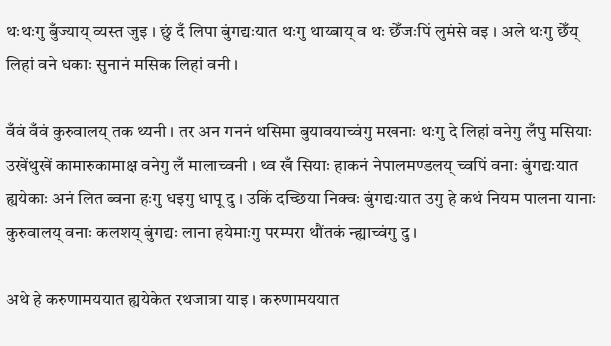थःथःगु बुँज्याय् व्यस्त जुइ । छुं दँ लिपा बुंगद्यःयात थःगु थाय्बाय् व थः छेँजःपिं लुमंसे वइ । अले थःगु छेँय् लिहां वने धकाः सुनानं मसिक लिहां वनी ।

वँवं वँवं कुरुवालय् तक थ्यनी । तर अन गननं थसिमा बुयावयाच्वंगु मखनाः थःगु दे लिहां वनेगु लँपु मसियाः उखेंथुखें कामारुकामाक्ष वनेगु लँ मालाच्वनी । थ्व खँ सियाः हाकनं नेपालमण्डलय् च्वपिं वनाः बुंगद्यःयात ह्ययेकाः अनं लित ब्वना हःगु धइगु धापू दु । उकिं दच्छिया निक्वः बुंगद्यःयात उगु हे कथं नियम पालना यानाः कुरुवालय् वनाः कलशय् बुंगद्यः लाना हयेमाःगु परम्परा थौंतकं न्ह्याच्वंगु दु ।

अथे हे करुणामययात ह्ययेकेत रथजात्रा याइ । करुणामययात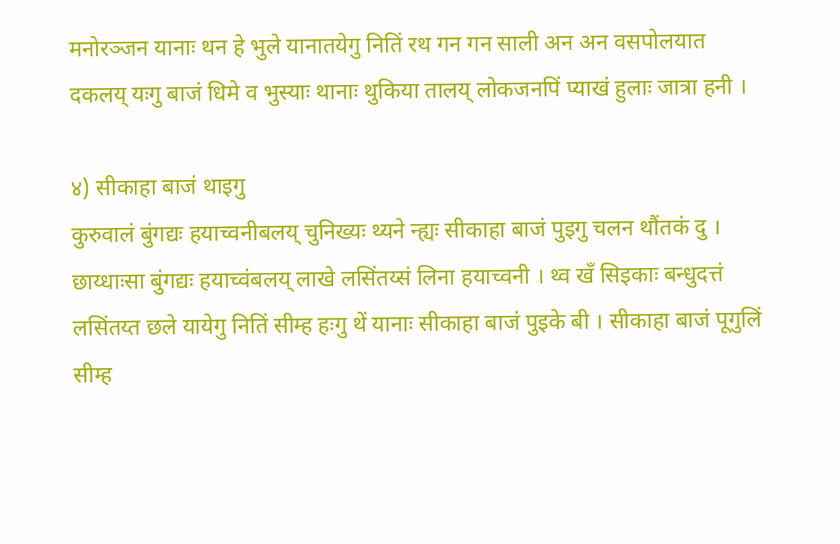मनोरञ्जन यानाः थन हे भुले यानातयेगु नितिं रथ गन गन साली अन अन वसपोलयात दकलय् यःगु बाजं धिमे व भुस्याः थानाः थुकिया तालय् लोकजनपिं प्याखं हुलाः जात्रा हनी ।

४) सीकाहा बाजं थाइगु
कुरुवालं बुंगद्यः हयाच्वनीबलय् चुनिख्यः थ्यने न्ह्यः सीकाहा बाजं पुइगु चलन थौंतकं दु । छाय्धाःसा बुंगद्यः हयाच्वंबलय् लाखे लसिंतय्सं लिना हयाच्वनी । थ्व खँ सिइकाः बन्धुदत्तं लसिंतय्त छले यायेगु नितिं सीम्ह हःगु थें यानाः सीकाहा बाजं पुइके बी । सीकाहा बाजं पूगुलिं सीम्ह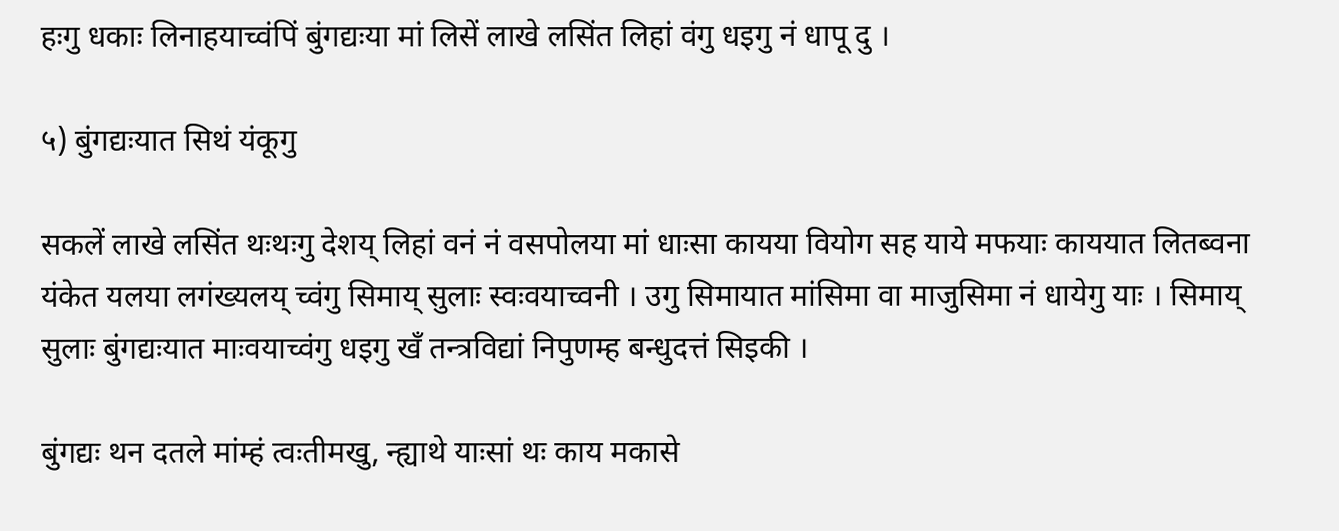हःगु धकाः लिनाहयाच्वंपिं बुंगद्यःया मां लिसें लाखे लसिंत लिहां वंगु धइगु नं धापू दु ।

५) बुंगद्यःयात सिथं यंकूगु

सकलें लाखे लसिंत थःथःगु देशय् लिहां वनं नं वसपोलया मां धाःसा कायया वियोग सह याये मफयाः काययात लितब्वना यंकेत यलया लगंख्यलय् च्वंगु सिमाय् सुलाः स्वःवयाच्वनी । उगु सिमायात मांसिमा वा माजुसिमा नं धायेगु याः । सिमाय् सुलाः बुंगद्यःयात माःवयाच्वंगु धइगु खँ तन्त्रविद्यां निपुणम्ह बन्धुदत्तं सिइकी ।

बुंगद्यः थन दतले मांम्हं त्वःतीमखु, न्ह्याथे याःसां थः काय मकासे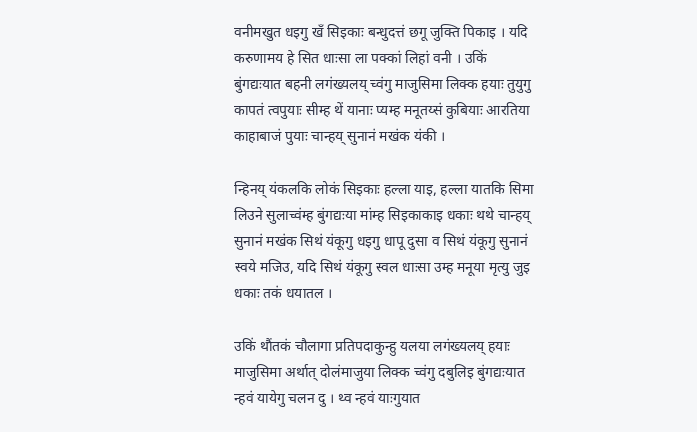वनीमखुत धइगु खँ सिइकाः बन्धुदत्तं छगू जुक्ति पिकाइ । यदि करुणामय हे सित धाःसा ला पक्कां लिहां वनी । उकिं बुंगद्यःयात बहनी लगंख्यलय् च्वंगु माजुसिमा लिक्क हयाः तुयुगु कापतं त्वपुयाः सीम्ह थें यानाः प्यम्ह मनूतय्सं कुबियाः आरतिया काहाबाजं पुयाः चान्हय् सुनानं मखंक यंकी ।

न्हिनय् यंकलकि लोकं सिइकाः हल्ला याइ, हल्ला यातकि सिमा लिउने सुलाच्वंम्ह बुंगद्यःया मांम्ह सिइकाकाइ धकाः थथे चान्हय् सुनानं मखंक सिथं यंकूगु धइगु धापू दुसा व सिथं यंकूगु सुनानं स्वये मजिउ, यदि सिथं यंकूगु स्वल धाःसा उम्ह मनूया मृत्यु जुइ धकाः तकं धयातल ।

उकिं थौंतकं चौलागा प्रतिपदाकुन्हु यलया लगंख्यलय् हयाः माजुसिमा अर्थात् दोलंमाजुया लिक्क च्वंगु दबुलिइ बुंगद्यःयात न्हवं यायेगु चलन दु । थ्व न्हवं याःगुयात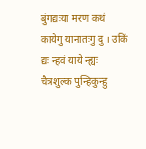बुंगद्यःया मरण कथं कायेगु यानातःगु दु । उकिं द्यः न्हवं याये न्ह्यः चैत्रशुल्क पुन्हिकुन्हु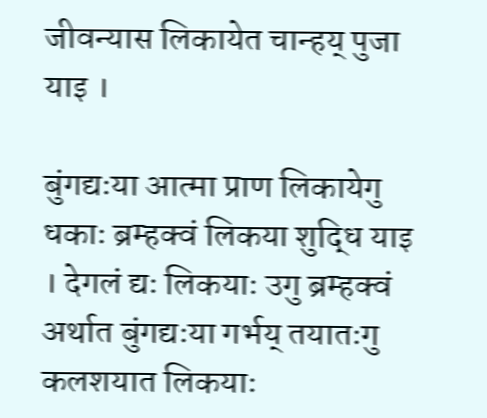जीवन्यास लिकायेत चान्हय् पुजा याइ ।

बुंगद्यःया आत्मा प्राण लिकायेगु धकाः ब्रम्हक्वं लिकया शुद्धि याइ । देगलं द्यः लिकयाः उगु ब्रम्हक्वं अर्थात बुंगद्यःया गर्भय् तयातःगु कलशयात लिकयाः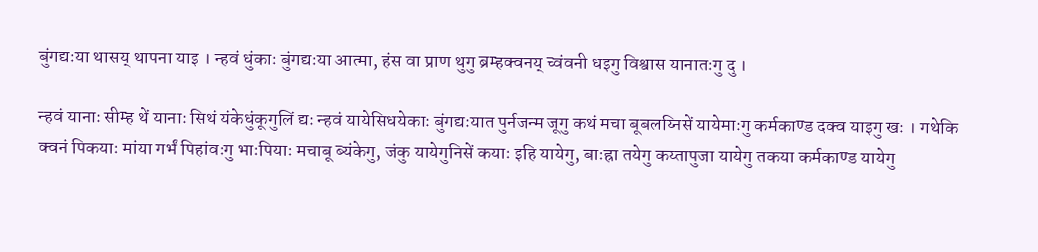बुंगद्यःया थासय् थापना याइ । न्हवं धुंकाः बुंगद्यःया आत्मा, हंस वा प्राण थुगु ब्रम्हक्वनय् च्वंवनी धइगु विश्वास यानातःगु दु ।

न्हवं यानाः सीम्ह थें यानाः सिथं यंकेधुंकूगुलिं द्यः न्हवं यायेसिधयेकाः बुंगद्यःयात पुर्नजन्म जूगु कथं मचा बूबलय्निसें यायेमाःगु कर्मकाण्ड दक्व याइगु खः । गथेकि क्वनं पिकयाः मांया गर्भं पिहांवःगु भाःपियाः मचाबू ब्यंकेगु, जंकु यायेगुनिसें कयाः इहि यायेगु, बाःह्रा तयेगु कय्तापुजा यायेगु तकया कर्मकाण्ड यायेगु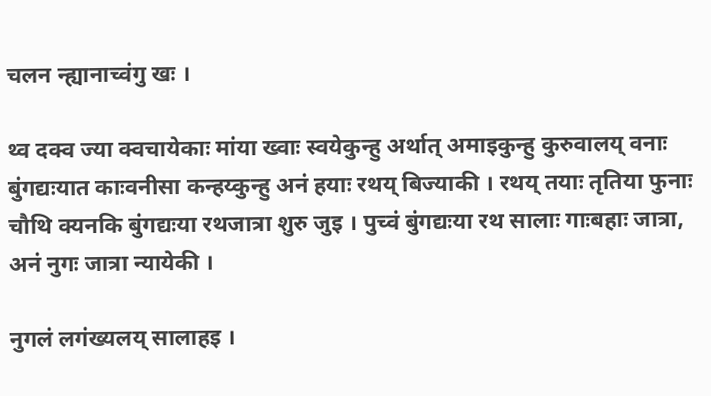चलन न्ह्यानाच्वंगु खः ।

थ्व दक्व ज्या क्वचायेकाः मांया ख्वाः स्वयेकुन्हु अर्थात् अमाइकुन्हु कुरुवालय् वनाः बुंगद्यःयात काःवनीसा कन्हय्कुन्हु अनं हयाः रथय् बिज्याकी । रथय् तयाः तृतिया फुनाः चौथि क्यनकि बुंगद्यःया रथजात्रा शुरु जुइ । पुच्वं बुंगद्यःया रथ सालाः गाःबहाः जात्रा, अनं नुगः जात्रा न्यायेकी ।

नुगलं लगंख्यलय् सालाहइ ।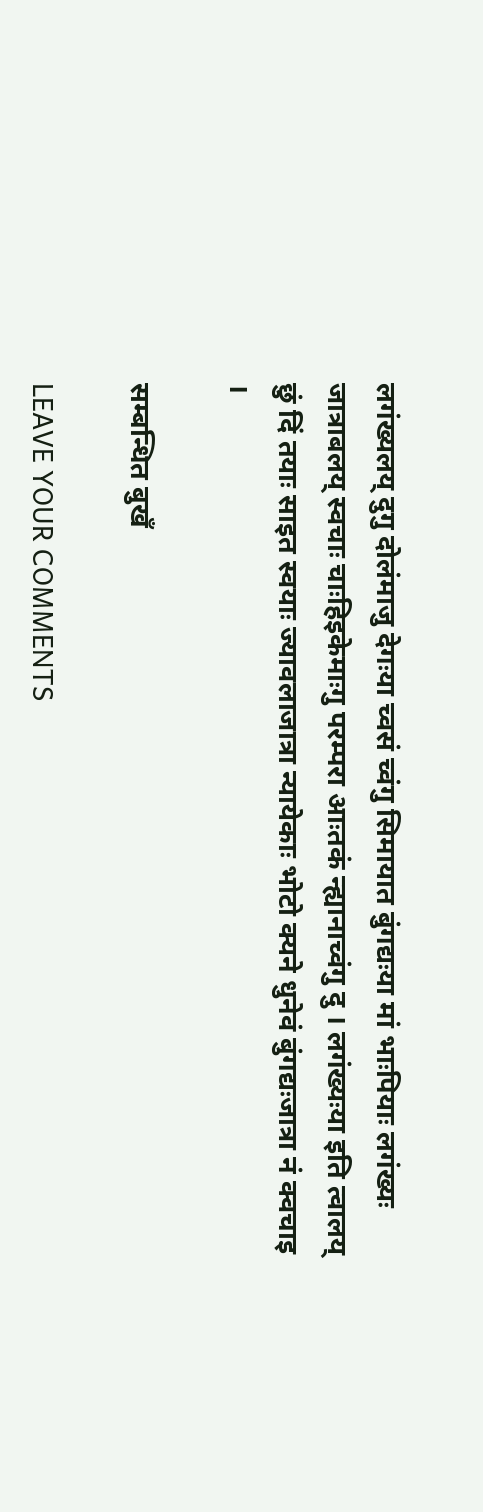लगंख्यलय् दुगु दोलंमाजु देगःया च्वसं च्वंगु सिमायात बुंगद्यःया मां भाःपियाः लगंख्यः जात्राबलय् स्वचाः चाःहिइकेमाःगु परम्परा आःतकं न्ह्यानाच्वंगु दु । लगंख्यःया इति त्वालय् छुं दिं तयाः साइत स्वयाः ज्यावलाजात्रा न्यायेकाः भोटो क्यने धुनेवं बुंगद्यःजात्रा नं क्वचाइ ।

सम्बन्धित बुखँ

LEAVE YOUR COMMENTS